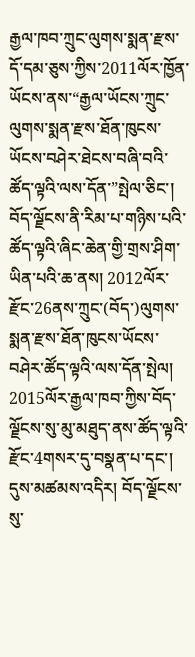རྒྱལ་ཁབ་ཀྲུང་ལུགས་སྨན་རྫས་དོ་དམ་ཅུས་ཀྱིས་2011ལོར་ཁྱོན་ཡོངས་ནས་“རྒྱལ་ཡོངས་ཀྲུང་ལུགས་སྨན་རྫས་ཐོན་ཁུངས་ཡོངས་བཤེར་ཐེངས་བཞི་བའི་ཚོད་ལྟའི་ལས་དོན་”སྤེལ་ཅིང་། བོད་ལྗོངས་ནི་རིམ་པ་གཉིས་པའི་ཚོད་ལྟའི་ཞིང་ཆེན་གྱི་གྲས་ཤིག་ཡིན་པའི་ཆ་ནས། 2012ལོར་རྫོང་26ནས་ཀྲུང་(བོད་)ལུགས་སྨན་རྫས་ཐོན་ཁུངས་ཡོངས་བཤེར་ཚོད་ལྟའི་ལས་དོན་སྤེལ། 2015ལོར་རྒྱལ་ཁབ་ཀྱིས་བོད་ལྗོངས་སུ་མུ་མཐུད་ནས་ཚོད་ལྟའི་རྫོང་4གསར་དུ་བསྣན་པ་དང་། དུས་མཚམས་འདིར། བོད་ལྗོངས་སུ་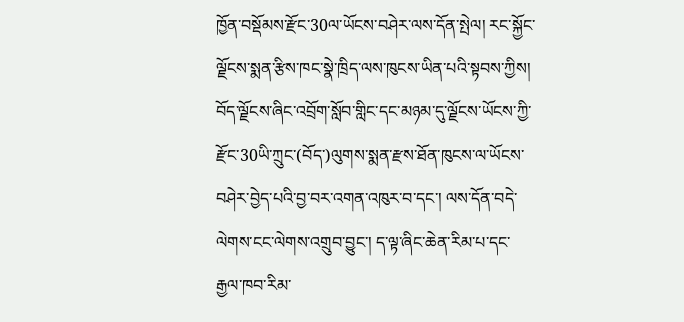ཁྱོན་བསྡོམས་རྫོང་30ལ་ཡོངས་བཤེར་ལས་དོན་སྤེལ། རང་སྐྱོང་ལྗོངས་སྨན་རྩིས་ཁང་སྣེ་ཁྲིད་ལས་ཁུངས་ཡིན་པའི་སྟབས་ཀྱིས། བོད་ལྗོངས་ཞིང་འབྲོག་སློབ་གླིང་དང་མཉམ་དུ་ལྗོངས་ཡོངས་ཀྱི་རྫོང་30ཡི་ཀྲུང་(བོད་)ལུགས་སྨན་རྫས་ཐོན་ཁུངས་ལ་ཡོངས་བཤེར་བྱེད་པའི་བྱ་བར་འགན་འཁུར་བ་དང་། ལས་དོན་བདེ་ལེགས་ངང་ལེགས་འགྲུབ་བྱུང་། ད་ལྟ་ཞིང་ཆེན་རིམ་པ་དང་རྒྱལ་ཁབ་རིམ་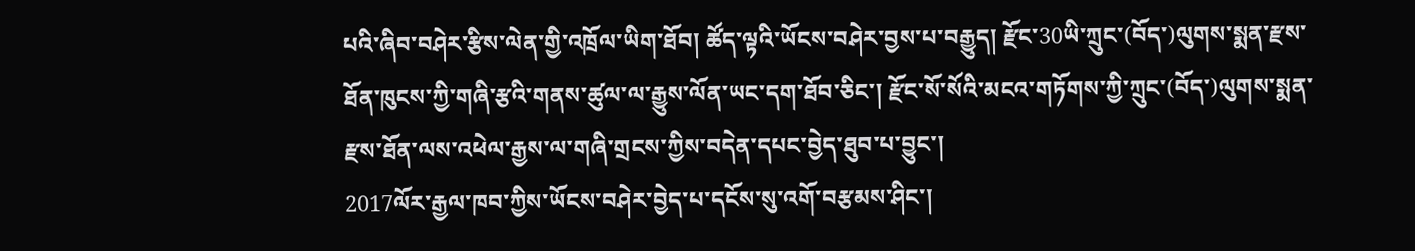པའི་ཞིབ་བཤེར་རྩིས་ལེན་གྱི་འཁྲོལ་ཡིག་ཐོབ། ཚོད་ལྟའི་ཡོངས་བཤེར་བྱས་པ་བརྒྱུད། རྫོང་30ཡི་ཀྲུང་(བོད་)ལུགས་སྨན་རྫས་ཐོན་ཁུངས་ཀྱི་གཞི་རྩའི་གནས་ཚུལ་ལ་རྒྱུས་ལོན་ཡང་དག་ཐོབ་ཅིང་། རྫོང་སོ་སོའི་མངའ་གཏོགས་ཀྱི་ཀྲུང་(བོད་)ལུགས་སྨན་རྫས་ཐོན་ལས་འཕེལ་རྒྱས་ལ་གཞི་གྲངས་ཀྱིས་བདེན་དཔང་བྱེད་ཐུབ་པ་བྱུང་།
2017ལོར་རྒྱལ་ཁབ་ཀྱིས་ཡོངས་བཤེར་བྱེད་པ་དངོས་སུ་འགོ་བརྩམས་ཤིང་།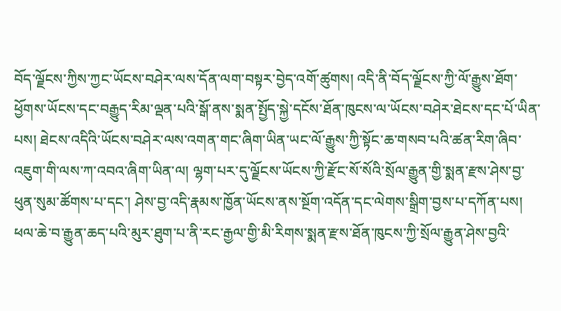བོད་ལྗོངས་ཀྱིས་ཀྱང་ཡོངས་བཤེར་ལས་དོན་ལག་བསྟར་བྱེད་འགོ་ཚུགས། འདི་ནི་བོད་ལྗོངས་ཀྱི་ལོ་རྒྱུས་ཐོག་ཕྱོགས་ཡོངས་དང་བརྒྱུད་རིམ་ལྡན་པའི་སྒོ་ནས་སྨན་སྤྱོད་སྐྱེ་དངོས་ཐོན་ཁུངས་ལ་ཡོངས་བཤེར་ཐེངས་དང་པོ་ཡིན་པས། ཐེངས་འདིའི་ཡོངས་བཤེར་ལས་འགན་གང་ཞིག་ཡིན་ཡང་ལོ་རྒྱུས་ཀྱི་སྟོང་ཆ་གསབ་པའི་ཚན་རིག་ཞིབ་འཇུག་གི་ལས་ཀ་འབའ་ཞིག་ཡིན་ལ། ལྷག་པར་དུ་ལྗོངས་ཡོངས་ཀྱི་རྫོང་སོ་སོའི་སྲོལ་རྒྱུན་གྱི་སྨན་རྫས་ཤེས་བྱ་ཕུན་སུམ་ཚོགས་པ་དང་། ཤེས་བྱ་འདི་རྣམས་ཁྱོན་ཡོངས་ནས་སྔོག་འདོན་དང་ལེགས་སྒྲིག་བྱས་པ་དཀོན་པས། ཕལ་ཆེ་བ་རྒྱུན་ཆད་པའི་མུར་ཐུག་པ་ནི་རང་རྒྱལ་གྱི་མི་རིགས་སྨན་རྫས་ཐོན་ཁུངས་ཀྱི་སྲོལ་རྒྱུན་ཤེས་བྱའི་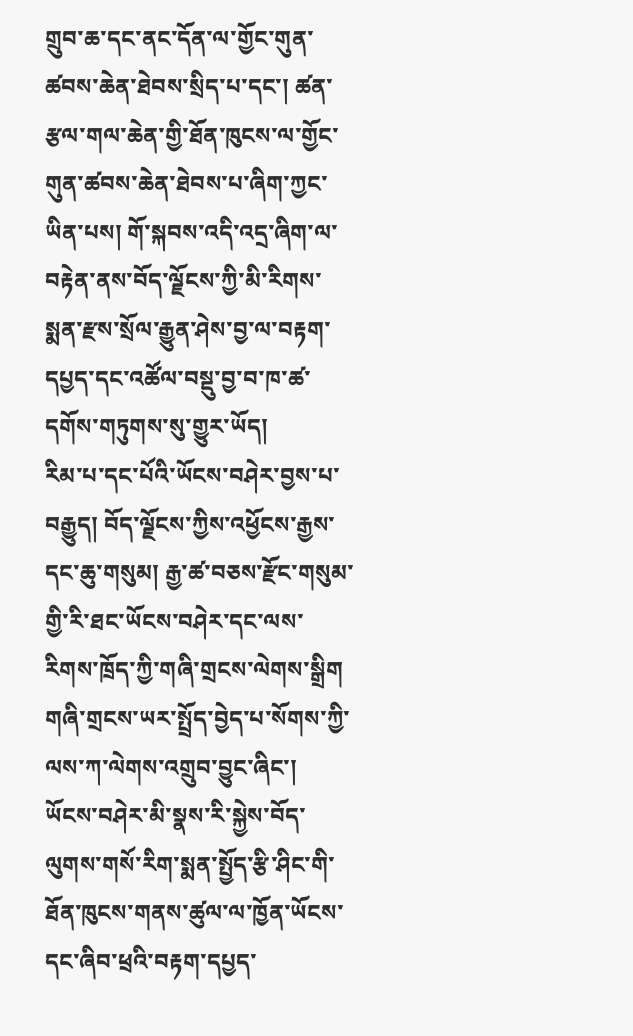གྲུབ་ཆ་དང་ནང་དོན་ལ་གྱོང་གུན་ཚབས་ཆེན་ཐེབས་སྲིད་པ་དང་། ཚན་རྩལ་གལ་ཆེན་གྱི་ཐོན་ཁུངས་ལ་གྱོང་གུན་ཚབས་ཆེན་ཐེབས་པ་ཞིག་ཀྱང་ཡིན་པས། གོ་སྐབས་འདི་འདྲ་ཞིག་ལ་བརྟེན་ནས་བོད་ལྗོངས་ཀྱི་མི་རིགས་སྨན་རྫས་སྲོལ་རྒྱུན་ཤེས་བྱ་ལ་བརྟག་དཔྱད་དང་འཚོལ་བསྡུ་བྱ་བ་ཁ་ཚ་དགོས་གཏུགས་སུ་གྱུར་ཡོད།
རིམ་པ་དང་པོའི་ཡོངས་བཤེར་བྱས་པ་བརྒྱུད། བོད་ལྗོངས་ཀྱིས་འཕྱོངས་རྒྱས་དང་ཆུ་གསུམ། རྒྱ་ཚ་བཅས་རྫོང་གསུམ་གྱི་རི་ཐང་ཡོངས་བཤེར་དང་ལས་རིགས་ཁྲོད་ཀྱི་གཞི་གྲངས་ལེགས་སྒྲིག གཞི་གྲངས་ཡར་སྤྲོད་བྱེད་པ་སོགས་ཀྱི་ལས་ཀ་ལེགས་འགྲུབ་བྱུང་ཞིང་། ཡོངས་བཤེར་མི་སྣས་རི་སྐྱེས་བོད་ལུགས་གསོ་རིག་སྨན་སྤྱོད་རྩི་ཤིང་གི་ཐོན་ཁུངས་གནས་ཚུལ་ལ་ཁྱོན་ཡོངས་དང་ཞིབ་ཕྲའི་བརྟག་དཔྱད་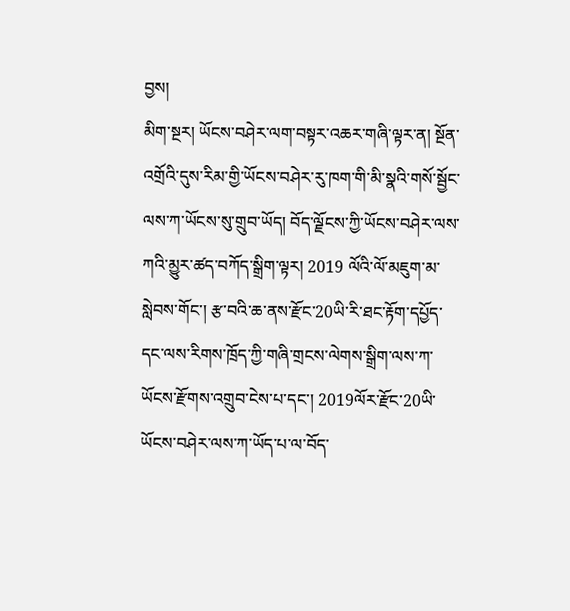བྱས།
མིག་སྔར། ཡོངས་བཤེར་ལག་བསྟར་འཆར་གཞི་ལྟར་ན། སྔོན་འགྲོའི་དུས་རིམ་གྱི་ཡོངས་བཤེར་རུ་ཁག་གི་མི་སྣའི་གསོ་སྦྱོང་ལས་ཀ་ཡོངས་སུ་གྲུབ་ཡོད། བོད་ལྗོངས་ཀྱི་ཡོངས་བཤེར་ལས་ཀའི་མྱུར་ཚད་བཀོད་སྒྲིག་ལྟར། 2019 ལོའི་ལོ་མཇུག་མ་སླེབས་གོང་། རྩ་བའི་ཆ་ནས་རྫོང་20ཡི་རི་ཐང་རྟོག་དཔྱོད་དང་ལས་རིགས་ཁྲོད་ཀྱི་གཞི་གྲངས་ལེགས་སྒྲིག་ལས་ཀ་ཡོངས་རྫོགས་འགྲུབ་ངེས་པ་དང་། 2019ལོར་རྫོང་20ཡི་ཡོངས་བཤེར་ལས་ཀ་ཡོད་པ་ལ་བོད་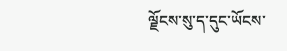ལྗོངས་སུ་ད་དུང་ཡོངས་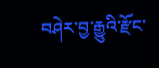བཤེར་བྱ་རྒྱུའི་རྫོང་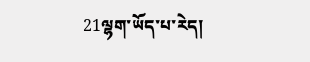21ལྷག་ཡོད་པ་རེད།